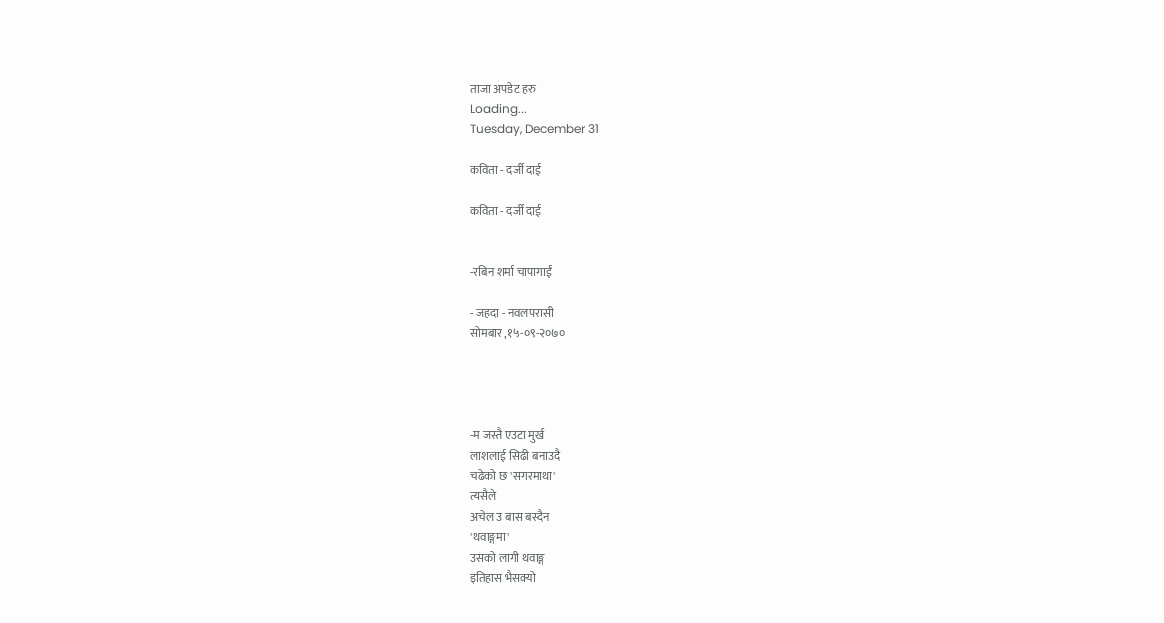ताजा अपडेट हरु
Loading...
Tuesday, December 31

कविता - दर्जी दाई

कविता - दर्जी दाई


-रबिन शर्मा चापागाईं

- जहदा - नवलपरासी
सोमबार ,१५-०९-२०७०




-म जस्तै एउटा मुर्ख
लाशलाई सिढी बनाउदै
चढेको छ 'सगरमाथा'
त्यसैले
अचेल उ बास बस्दैन
'थवाङ्गमा'
उसको लागी थवाङ्ग
इतिहास भैसक्यो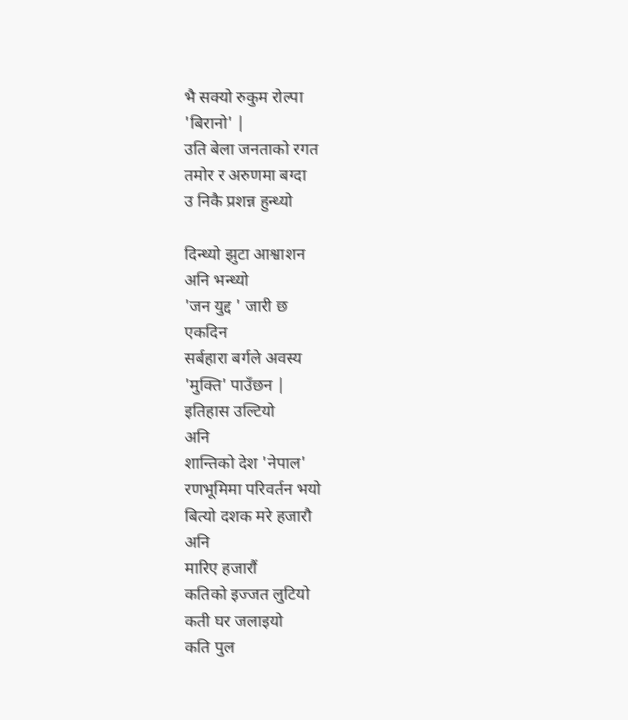भै सक्यो रुकुम रोल्पा
'बिरानो' |
उति बेला जनताको रगत
तमोर र अरुणमा बग्दा
उ निकै प्रशन्न हुन्थ्यो

दिन्थ्यो झुटा आश्वाशन
अनि भन्थ्यो
'जन युद्द ' जारी छ
एकदिन
सर्बहारा बर्गले अवस्य
'मुक्ति' पाउँछन |
इतिहास उल्टियो
अनि
शान्तिको देश 'नेपाल'
रणभूमिमा परिवर्तन भयो
बित्यो दशक मरे हजारौ
अनि
मारिए हजारौं
कतिको इज्जत लुटियो
कती घर जलाइयो
कति पुल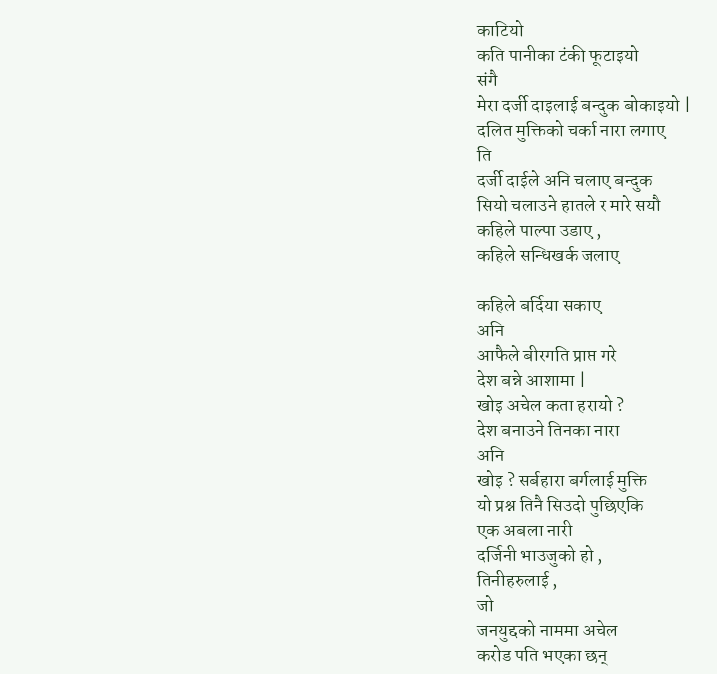काटियो
कति पानीका टंकी फूटाइयो
संगै
मेरा दर्जी दाइलाई बन्दुक बोकाइयो |
दलित मुक्तिको चर्का नारा लगाए
ति
दर्जी दाईले अनि चलाए बन्दुक
सियो चलाउने हातले र मारे सयौ
कहिले पाल्पा उडाए ,
कहिले सन्धिखर्क जलाए

कहिले बर्दिया सकाए
अनि
आफैले बीरगति प्राप्त गरे
देश बन्ने आशामा |
खोइ अचेल कता हरायो ?
देश बनाउने तिनका नारा
अनि
खोइ ? सर्बहारा बर्गलाई मुक्ति
यो प्रश्न तिनै सिउदो पुछिएकि
एक अबला नारी
दर्जिनी भाउजुको हो ,
तिनीहरुलाई ,
जो
जनयुद्दको नाममा अचेल
करोड पति भएका छन्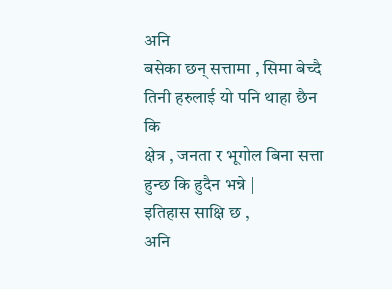अनि
बसेका छन् सत्तामा , सिमा बेच्दै
तिनी हरुलाई यो पनि थाहा छैन
कि
क्षेत्र , जनता र भूगोल बिना सत्ता
हुन्छ कि हुदैन भन्ने |
इतिहास साक्षि छ ,
अनि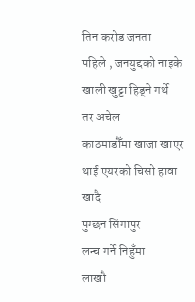तिन करोड जनता
पहिले , जनयुद्दको नाइके
खाली खुट्टा हिड्ने गर्थे
तर अचेल
काठमाडौँमा खाजा खाएर
थाई एयरको चिसो हावा खादै
पुग्छन सिंगापुर
लन्च गर्ने निहुँमा
लाखौ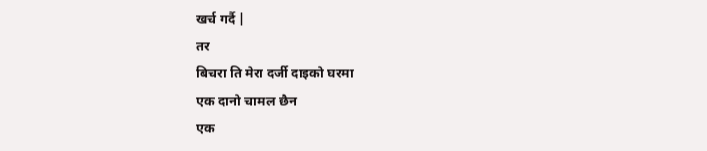खर्च गर्दै |
तर
बिचरा ति मेरा दर्जी दाइको घरमा
एक दानो चामल छैन
एक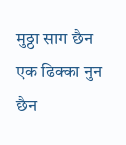मुठ्ठा साग छैन
एक ढिक्का नुन छैन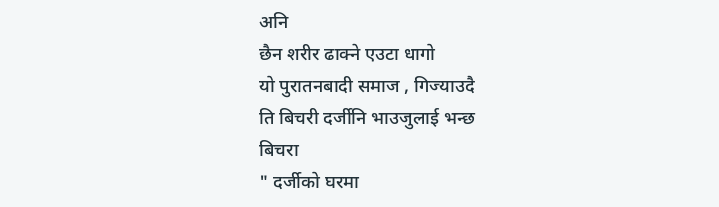अनि
छैन शरीर ढाक्ने एउटा धागो
यो पुरातनबादी समाज , गिज्याउदै
ति बिचरी दर्जीनि भाउजुलाई भन्छ
बिचरा
" दर्जीको घरमा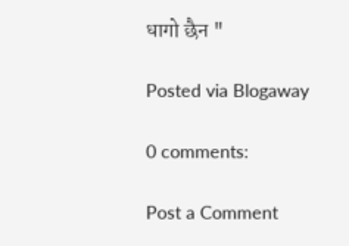धागो छैन "

Posted via Blogaway

0 comments:

Post a Comment